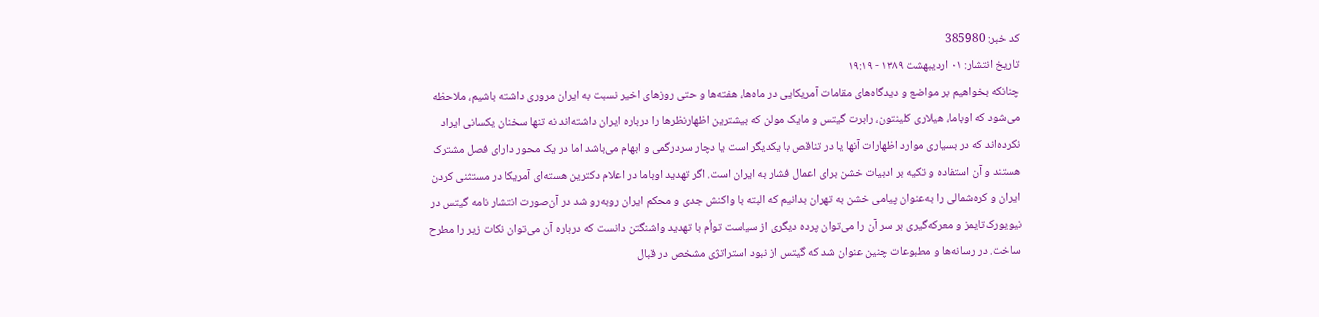کد خبر: 385980
تاریخ انتشار: ۰۱ ارديبهشت ۱۳۸۹ - ۱۹:۱۹
چنانکه بخواهیم بر مواضع و دیدگاه‌های مقامات آمریکایی در ماه‌ها، هفته‌ها و حتی روزهای اخیر نسبت به ایران مروری داشته باشیم، ملاحظه می‌شود که اوباما، هیلاری کلینتون، رابرت گیتس و مایک مولن که بیشترین اظهارنظرها را درباره ایران داشته‌اند نه تنها سخنان یکسانی ایراد نکرده‌اند که در بسیاری موارد اظهارات آنها یا در تناقص با یکدیگر است یا دچار سردرگمی و ابهام می‌باشد اما در یک محور دارای فصل مشترک هستند و آن استفاده و تکیه بر ادبیات خشن برای اعمال فشار به ایران است. اگر تهدید اوباما در اعلام دکترین هسته‌ای آمریکا در مستثنی کردن ایران و کره‌شمالی را به‌عنوان پیامی خشن به تهران بدانیم که البته با واکنش جدی و محکم ایران روبه‌رو شد در آن‌صورت انتشار نامه گیتس در نیویورک‌تایمز و معرکه‌گیری بر سر آن را می‌توان پرده دیگری از سیاست توأم با تهدید واشنگتن دانست که درباره آن می‌توان نکات زیر را مطرح ساخت. در رسانه‌ها و مطبوعات چنین عنوان شد که گیتس از نبود استراتژی مشخص در قبال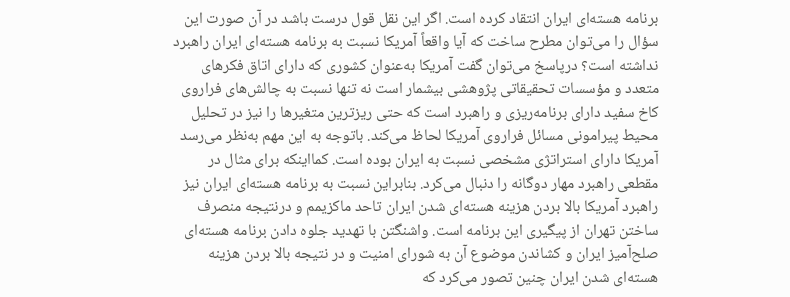برنامه هسته‌ای ایران انتقاد کرده است. اگر این نقل قول درست باشد در آن صورت این سؤال را می‌توان مطرح ساخت که آیا واقعاً آمریکا نسبت به برنامه هسته‌ای ایران راهبرد نداشته است؟ درپاسخ می‌توان گفت آمریکا به‌عنوان کشوری که دارای اتاق فکرهای متعدد و مؤسسات تحقیقاتی پژوهشی بیشمار است نه تنها نسبت به چالش‌های فراروی کاخ سفید دارای برنامه‌ریزی و راهبرد است که حتی ریزترین متغیرها را نیز در تحلیل محیط پیرامونی مسائل فراروی آمریکا لحاظ می‌کند. باتوجه به این مهم به‌نظر می‌رسد آمریکا دارای استراتژی مشخصی نسبت به ایران بوده است. کمااینکه برای مثال در مقطعی راهبرد مهار دوگانه را دنبال می‌کرد. بنابراین نسبت به برنامه هسته‌ای ایران نیز راهبرد آمریکا بالا بردن هزینه هسته‌ای شدن ایران تاحد ماکزیمم و درنتیجه منصرف ساختن تهران از پیگیری این برنامه است. واشنگتن با تهدید جلوه دادن برنامه هسته‌ای صلح‌آمیز ایران و کشاندن موضوع آن به شورای امنیت و در نتیجه بالا بردن هزینه هسته‌ای شدن ایران چنین تصور می‌کرد که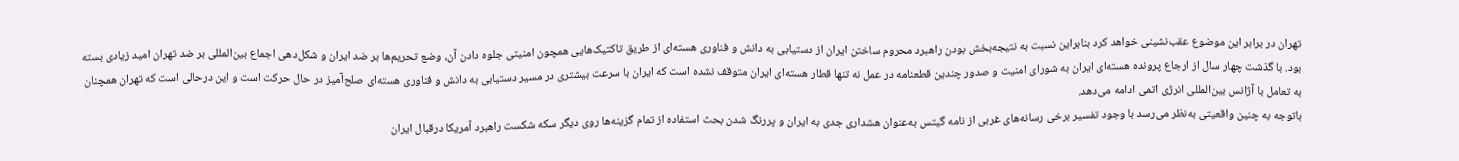تهران در برابر این موضوع عقب‌نشینی خواهد کرد بنابراین نسبت به نتیجه‌بخش بودن راهبرد محروم ساختن ایران از دستیابی به دانش و فناوری هسته‌ای از طریق تاکتیک‌هایی همچون امنیتی جلوه دادن آن، وضع تحریم‌ها بر ضد ایران و شکل‌دهی اجماع بین‌المللی بر ضد تهران امید زیادی بسته بود. با گذشت چهار سال از ارجاع پرونده هسته‌ای ایران به شورای امنیت و صدور چندین قطعنامه در عمل نه تنها قطار هسته‌ای ایران متوقف نشده است که ایران با سرعت بیشتری در مسیر دستیابی به دانش و فناوری هسته‌ای صلح‌آمیز در حال حرکت است و این درحالی است که تهران همچنان به تعامل با آژانس بین‌المللی انرژی اتمی ادامه می‌دهد.
باتوجه به چنین واقعیتی به‌نظر می‌رسد با وجود تفسیر برخی رسانه‌های غربی از نامه گیتس به‌عنوان هشداری جدی به ایران و پررنگ شدن بحث استفاده از تمام گزینه‌ها روی دیگر سکه شکست راهبرد آمریکا درقبال ایران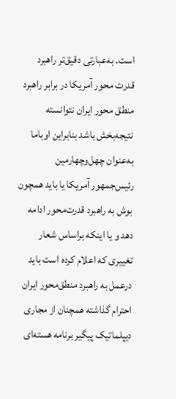است. به‌عبارتی دقیق‌تر راهبرد قدرت محور آمریکا در برابر راهبرد منطق محور ایران نتوانسته نتیجه‌بخش باشد بنابراین اوباما به‌عنوان چهل‌و‌چهارمین رئیس‌جمهور آمریکا یا باید همچون بوش به راهبرد قدرت‌محور ادامه دهد و یا اینکه براساس شعار تغییری که اعلام کرده است باید درعمل به راهبرد منطق‌محور ایران احترام گذاشته همچنان از مجاری دیپلماتیک پیگیر برنامه هسته‌ای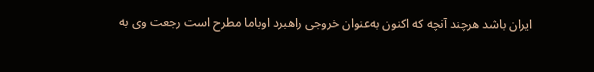ایران باشد هرچند آنچه که اکنون به‌عنوان خروجی راهبرد اوباما مطرح است رجعت وی به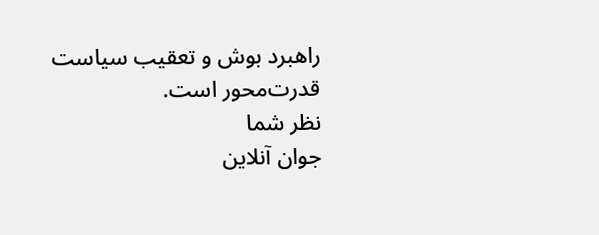راهبرد بوش و تعقیب سیاست قدرت‌محور است.
نظر شما
جوان آنلاين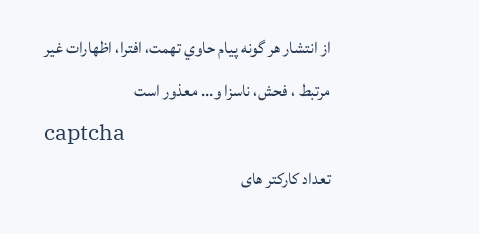از انتشار هر گونه پيام حاوي تهمت، افترا، اظهارات غير مرتبط ، فحش، ناسزا و... معذور است
captcha
تعداد کارکتر های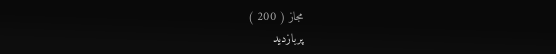مجاز ( 200 )
پربازدید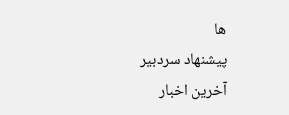ها
پیشنهاد سردبیر
آخرین اخبار